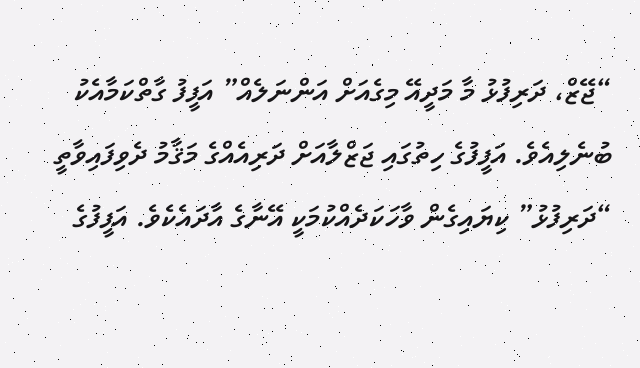“ޖޭޒް، ދަރިފުޅު މާ މަދީއޭ މިގެއަށް އަންނަލެއް” އަފީފު ގާތްކަމާއެކު ބުނެލިއެވެ. އަފީފުގެ ހިތުގައި ޖަޒްލާއަށް ދަރިއެއްގެ މަޤާމު ދެވިފައިވާތީ “ދަރިފުޅު” ކިޔައިގެން ވާހަކަދެއްކުމަކީ އޭނާގެ އާދައެކެވެ. އަފީފުގެ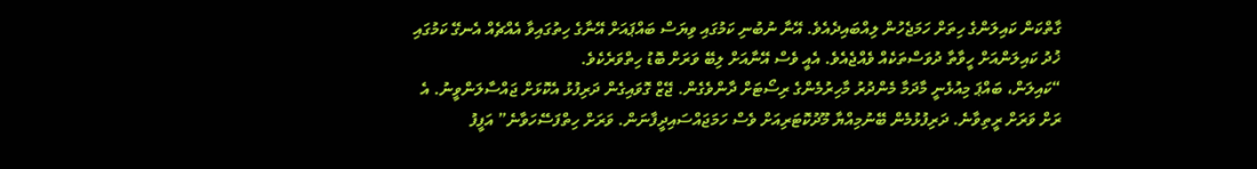ގާތްކަން ކައިލަންގެ ހިތަށް ހަމަޖެހުން ލިއްބައިދެއެވެ. އޭނާ ނުބުނި ކަމުގައި ވިޔަސް ބައްޕައަށް އޭނާގެ ހިތުގައިވާ އެއްޗެއް އެނގޭ ކަމުގައި ޚުދު ކައިލަންއަށް ހީވާތާ ދުވަސްތަކެއް ވެއްޖެއެވެ. އެއީ ވެސް އޭނާއަށް ލިބޭ ވަރަށް ބޮޑު ހިތްވަރެކެވެ.
“ކައިލަން، ބައްޕަ މިއުޅެނީ މާދަމާ މެންދުރު މާހިރުމެންގެ ރިސޯޓަށް ދާންވެގެން. ޖޭޒް ގޮވައިގެން ދަރިފުޅު އެކޮޅަށް ޖައްސާލަންވީނު. އެ ރަށް ވަރަށް ރީތިވާނެ. ދަރިފުޅުމެން ބޭނުމިއްޔާ މޫދުކޮޓަރިއަށް ވެސް ހަމަޖައްސައިދީފާނަން. ވަރަށް ހިތްފަސޭހަވާނެ” އަފީފު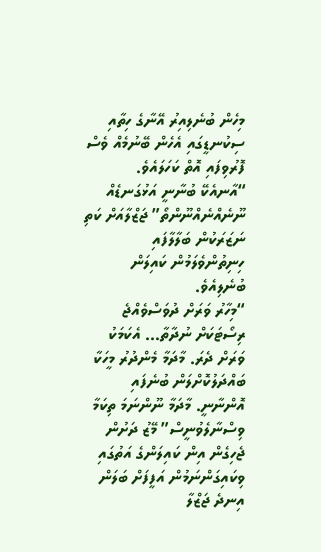މިހެން ބުނެލިއިރު އޭނާގެ ހިތާއި ސިކުނޑީގައި އެހެން ބޭނުމެއް ވެސް ފޮރުވިފައި އޮތް ކަހަލައެވެ.
“އާނއެކޭ ބުނާނީ އަޅުގަނޑެއް ނޫނެއްނެއްނޫންތޯ” ޖަޒްލާއަށް ކަތި ނަޒަރަކުން ބަލާލާފައި ހިނިތުންވެލަމުން ކައިލަން ބުނެލިއެވެ.
“މިހާރު ވަރަށް ދުވަސްވެއްޖެ ރިސޯޓަކަށް ނުދާތާ… އެކަމަކު ވަރަށް ދެރަ. މާދަމާ މެންދުރު މީހަކާ ބައްދަލުކޮށްލަން ބުނެފައި އޮންނާނީ. މާދަމާ ނޫންނަމަ ތިކަމާ ވިސްނާލެވުނީސް” މޭޒު ދަށުން ޖެހިގެން އިން ކައިލަންގެ އަތުގައި ވިކައިގަންނަމުން އަފީފަށް ބަލަން އިނދެ ޖަޒްލާ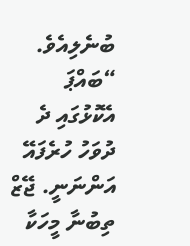ބުނެލިއެވެ.
“ބައްޕަ އެކޮޅުގައި ދެ ދުވަހު ހުރެފައޭ އަންނަނީ. ޖޭޒް ތިބުނާ މީހަކާ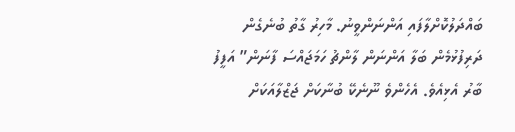ބައްދަލުކޮށްލާފައި އަންނަންވީނު. މާހިރު ގާތު ބުނެގެން ދަރިފުޅުމެން ބަލާ އަންނަން ލާންޗު ހަމަޖައްސަ ފާނަން” އަފީފު ބާރު އެޅިއެވެ. އެހެންވެ ނޫނެކޭ ބުނާކަށް ޖަޒްލާއަކަށް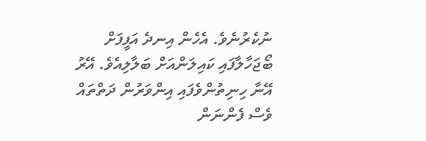ނުކެރުނެވެ. އެހެން އިނދެ އަފީފަށް ބޯޖަހާލާފައި ކައިލަންއަށް ބަލާލިއެވެ. އޭރު އޭނާ ހިނިތުންވެފައި އިންވަރުން ދަތްތައް ވެސް ފެންނަން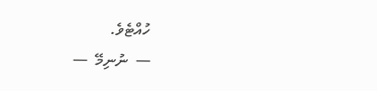ހުއްޓެވެ.
—  ނުނިމޭ  —